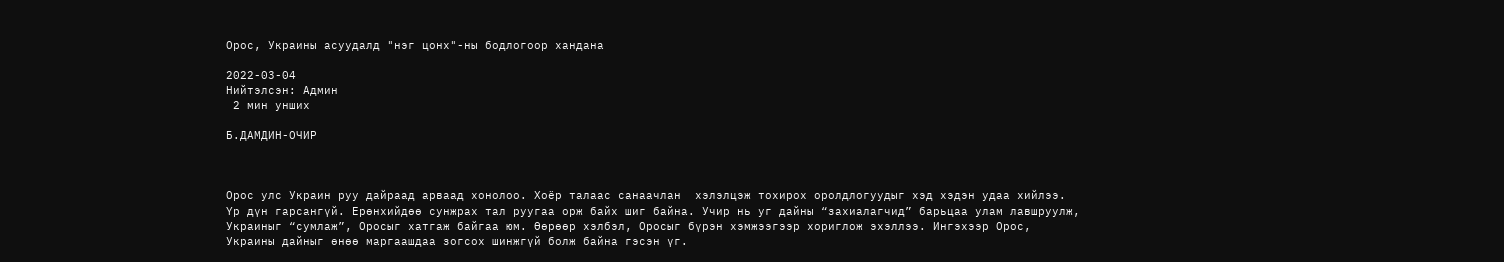Орос, Украины асуудалд "нэг цонх"-ны бодлогоор хандана

2022-03-04
Нийтэлсэн: Админ
 2 мин унших

Б.ДАМДИН-ОЧИР



Орос улс Украин руу дайраад арваад хонолоо. Хоёр талаас санаачлан  хэлэлцэж тохирох оролдлогуудыг хэд хэдэн удаа хийлээ. Үр дүн гарсангүй. Ерөнхийдөө сунжрах тал руугаа орж байх шиг байна. Учир нь уг дайны “захиалагчид” барьцаа улам лавшруулж, Украиныг “сумлаж”, Оросыг хатгаж байгаа юм. Өөрөөр хэлбэл, Оросыг бүрэн хэмжээгээр хориглож эхэллээ. Ингэхээр Орос, Украины дайныг өнөө маргаашдаа зогсох шинжгүй болж байна гэсэн үг.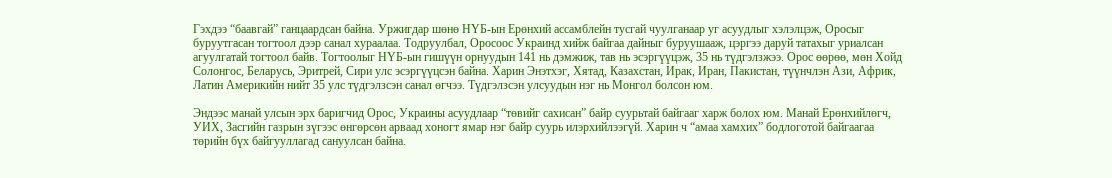Гэхдээ “баавгай” ганцаардсан байна. Уржигдар шөнө НҮБ-ын Ерөнхий ассамблейн тусгай чуулганаар уг асуудлыг хэлэлцэж, Оросыг буруутгасан тогтоол дээр санал хураалаа. Тодруулбал, Оросоос Украинд хийж байгаа дайныг буруушааж, цэргээ даруй татахыг уриалсан агуулгатай тогтоол байв. Тогтоолыг НҮБ-ын гишүүн орнуудын 141 нь дэмжиж, тав нь эсэргүүцэж, 35 нь түдгэлзжээ. Орос өөрөө, мөн Хойд Солонгос, Беларусь, Эритрей, Сири улс эсэргүүцсэн байна. Харин Энэтхэг, Хятад, Казахстан, Ирак, Иран, Пакистан, түүнчлэн Ази, Африк, Латин Америкийн нийт 35 улс түдгэлзсэн санал өгчээ. Түдгэлзсэн улсуудын нэг нь Монгол болсон юм.

Эндээс манай улсын эрх баригчид Орос, Украины асуудлаар “төвийг сахисан” байр суурьтай байгааг харж болох юм. Манай Ерөнхийлөгч, УИХ, Засгийн газрын зүгээс өнгөрсөн арваад хоногт ямар нэг байр суурь илэрхийлээгүй. Харин ч “амаа хамхих” бодлоготой байгаагаа төрийн бүх байгууллагад сануулсан байна.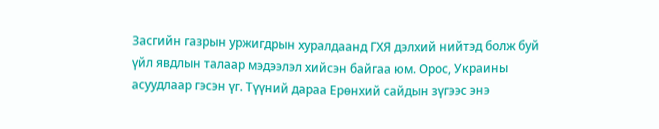Засгийн газрын уржигдрын хуралдаанд ГХЯ дэлхий нийтэд болж буй үйл явдлын талаар мэдээлэл хийсэн байгаа юм. Орос, Украины асуудлаар гэсэн үг. Түүний дараа Ерөнхий сайдын зүгээс энэ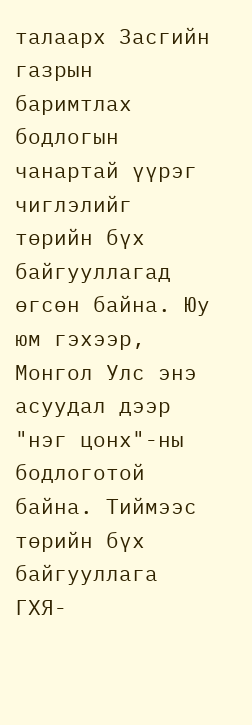талаарх Засгийн газрын баримтлах бодлогын чанартай үүрэг чиглэлийг төрийн бүх байгууллагад өгсөн байна. Юу юм гэхээр, Монгол Улс энэ асуудал дээр "нэг цонх"-ны бодлоготой байна. Тиймээс төрийн бүх байгууллага ГХЯ-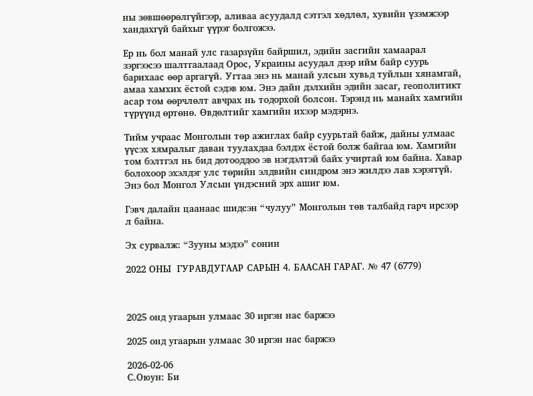ны зөвшөөрөлгүйгээр, аливаа асуудалд сэтгэл хөдлөл, хувийн үзэмжээр хандахгүй байхыг үүрэг болгожээ.

Ер нь бол манай улс газарзүйн байршил, эдийн засгийн хамаарал зэргээсээ шалтгаалаад Орос, Украины асуудал дээр ийм байр суурь барихаас өөр аргагүй. Угтаа энэ нь манай улсын хувьд туйлын хянамгай, амаа хамхих ёстой сэдэв юм. Энэ дайн дэлхийн эдийн засаг, геополитикт асар том өөрчлөлт авчрах нь тодорхой болсон. Тэрэнд нь манайх хамгийн түрүүнд өртөнө. Өвдөлтийг хамгийн ихээр мэдэрнэ.

Тийм учраас Монголын төр ажиглах байр суурьтай байж, дайны улмаас үүсэх хямралыг даван туулахдаа бэлдэх ёстой болж байгаа юм. Хамгийн том бэлтгэл нь бид дотооддоо эв нэгдэлтэй байх учиртай юм байна. Хавар болохоор эхэлдэг улс төрийн элдвийн синдром энэ жилдээ лав хэрэггүй. Энэ бол Монгол Улсын үндэсний эрх ашиг юм.

Гэвч далайн цаанаас шидсэн “чулуу” Монголын төв талбайд гарч ирсээр л байна.

Эх сурвалж: “Зууны мэдээ” сонин

2022 ОНЫ  ГУРАВДУГААР САРЫН 4. БААСАН ГАРАГ. № 47 (6779)



2025 онд угаарын улмаас 30 иргэн нас баржээ

2025 онд угаарын улмаас 30 иргэн нас баржээ

2026-02-06
С.Оюун: Би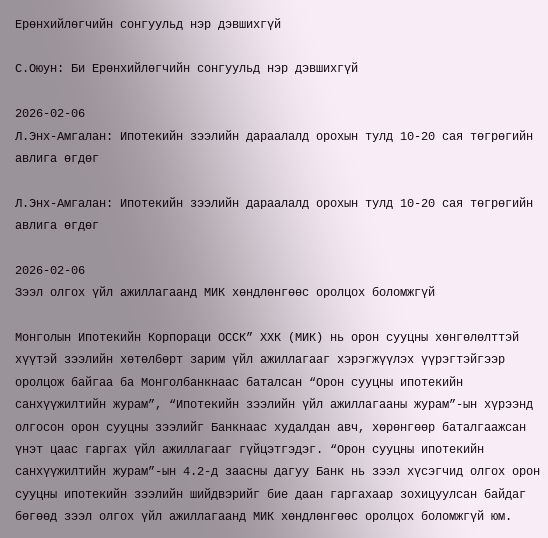Ерөнхийлөгчийн сонгуульд нэр дэвшихгүй

С.Оюун: Би Ерөнхийлөгчийн сонгуульд нэр дэвшихгүй

2026-02-06
Л.Энх-Амгалан: Ипотекийн зээлийн дараалалд орохын тулд 10-20 сая төгрөгийн авлига өгдөг

Л.Энх-Амгалан: Ипотекийн зээлийн дараалалд орохын тулд 10-20 сая төгрөгийн авлига өгдөг

2026-02-06
Зээл олгох үйл ажиллагаанд МИК хөндлөнгөөс оролцох боломжгүй

Монголын Ипотекийн Корпораци ОССК” ХХК (МИК) нь орон сууцны хөнгөлөлттэй хүүтэй зээлийн хөтөлбөрт зарим үйл ажиллагааг хэрэгжүүлэх үүрэгтэйгээр оролцож байгаа ба Монголбанкнаас баталсан “Орон сууцны ипотекийн санхүүжилтийн журам”, “Ипотекийн зээлийн үйл ажиллагааны журам”-ын хүрээнд олгосон орон сууцны зээлийг Банкнаас худалдан авч, хөрөнгөөр баталгаажсан үнэт цаас гаргах үйл ажиллагааг гүйцэтгэдэг. “Орон сууцны ипотекийн санхүүжилтийн журам”-ын 4.2-д заасны дагуу Банк нь зээл хүсэгчид олгох орон сууцны ипотекийн зээлийн шийдвэрийг бие даан гаргахаар зохицуулсан байдаг бөгөөд зээл олгох үйл ажиллагаанд МИК хөндлөнгөөс оролцох боломжгүй юм.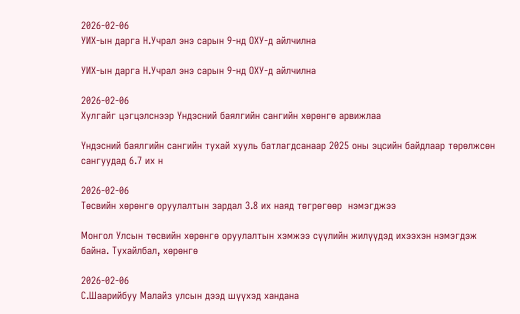2026-02-06
УИХ-ын дарга Н.Учрал энэ сарын 9-нд ОХУ-д айлчилна

УИХ-ын дарга Н.Учрал энэ сарын 9-нд ОХУ-д айлчилна

2026-02-06
Хулгайг цэгцэлснээр Үндэсний баялгийн сангийн хөрөнгө арвижлаа

Үндэсний баялгийн сангийн тухай хууль батлагдсанаар 2025 оны эцсийн байдлаар төрөлжсөн сангуудад 6.7 их н

2026-02-06
Төсвийн хөрөнгө оруулалтын зардал 3.8 их наяд төгрөгөөр  нэмэгджээ

Монгол Улсын төсвийн хөрөнгө оруулалтын хэмжээ сүүлийн жилүүдэд ихээхэн нэмэгдэж байна. Тухайлбал, хөрөнгө

2026-02-06
С.Шаарийбуу Малайз улсын дээд шүүхэд хандана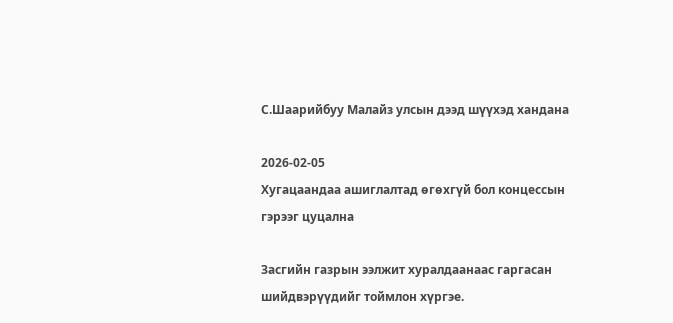С.Шаарийбуу Малайз улсын дээд шүүхэд хандана

2026-02-05
Хугацаандаа ашиглалтад өгөхгүй бол концессын гэрээг цуцална

Засгийн газрын ээлжит хуралдаанаас гаргасан шийдвэрүүдийг тоймлон хүргэе.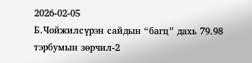2026-02-05
Б.Чойжилсүрэн сайдын “багц” дахь 79.98 тэрбумын зөрчил-2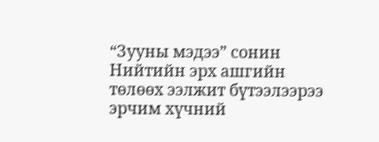“Зууны мэдээ” сонин Нийтийн эрх ашгийн төлөөх ээлжит бүтээлээрээ эрчим хүчний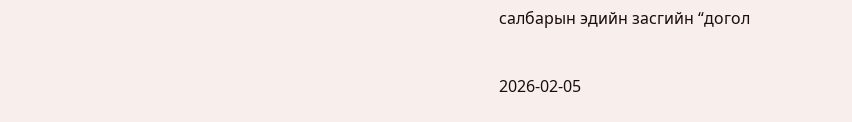салбарын эдийн засгийн “догол

2026-02-05